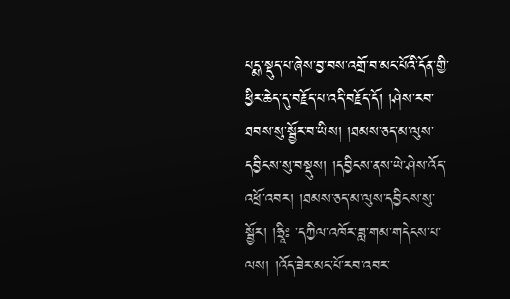པདྨ་སྡུད་པ་ཞེས་བྱ་བས་འགྲོ་བ་མང་པོའི་དོན་གྱི་ཕྱིར་ཆེད་དུ་བརྗོད་པ་འདི་བརྗོད་དོ། །ཤེས་རབ་ཐབས་སུ་སྦྱོར་བ་ཡིས། །ཐམས་ཅད་མ་ལུས་དབྱིངས་སུ་བསྡུས། །དབྱིངས་ནས་ཡེ་ཤེས་འོད་འཕྲོ་འབར། །ཐམས་ཅད་མ་ལུས་དབྱིངས་སུ་སྦྱོར། །ཧྲཱིཿ ་དཀྱིལ་འཁོར་ཟླ་གམ་གདེངས་པ་ལས། །འོད་ཟེར་མང་པོ་རབ་འབར་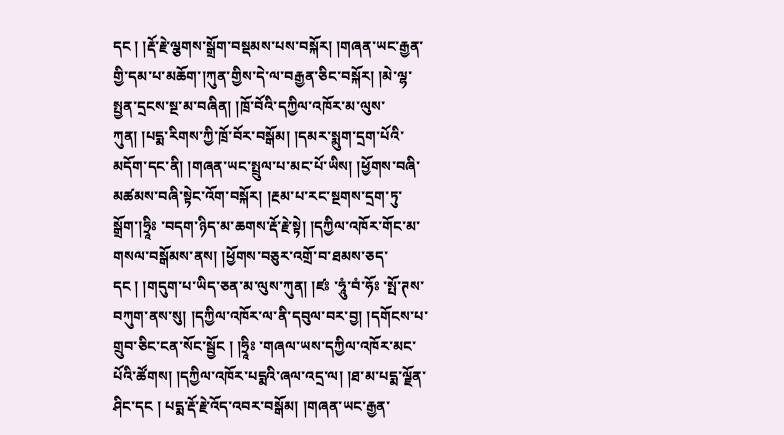དང ། །རྡོ་རྗེ་ལྕགས་སྒྲོག་བསྡམས་པས་བསྐོར། །གཞན་ཡང་རྒྱན་གྱི་དམ་པ་མཆོག་།ཀུན་གྱིས་དེ་ལ་བརྒྱན་ཅིང་བསྐོར། །མེ་ལྷ་སྤྱན་དྲངས་སྔ་མ་བཞིན། །ཁྲོ་བོའི་དཀྱིལ་འཁོར་མ་ལུས་ཀུན། །པདྨ་རིགས་ཀྱི་ཁྲོ་བོར་བསྒོམ། །དམར་སྨུག་དྲག་པོའི་མདོག་དང་ནི། །གཞན་ཡང་སྤྲུལ་པ་མང་པོ་ཡིས། །ཕྱོགས་བཞི་མཚམས་བཞི་སྟེང་འོག་བསྐོར། །རྔམ་པ་རང་སྔགས་དྲག་ཏུ་སྒྲོག་།ཧྲཱིཿ ་བདག་ཉིད་མ་ཆགས་རྡོ་རྗེ་སྟེ། །དཀྱིལ་འཁོར་གོང་མ་གསལ་བསྒོམས་ནས། །ཕྱོགས་བཅུར་འགྲོ་བ་ཐམས་ཅད་དང ། །གདུག་པ་ཡིད་ཅན་མ་ལུས་ཀུན། །ཛཿ ་ཧཱུཾ་བཾ་ཧོཿ ་སྤོ་ཊས་བཀུག་ནས་སུ། །དཀྱིལ་འཁོར་ལ་ནི་དབུལ་བར་བྱ། །དགོངས་པ་གྲུབ་ཅིང་ངན་སོང་སྦྱོང ། །ཧྲཱིཿ ་གཞལ་ཡས་དཀྱིལ་འཁོར་མང་པོའི་ཚོགས། །དཀྱིལ་འཁོར་པདྨའི་ཞལ་འདྲ་ལ། །ཐ་མ་པདྨ་ལྗོན་ཤིང་དང ། པདྨ་རྡོ་རྗེ་འོད་འབར་བསྒོམ། །གཞན་ཡང་རྒྱན་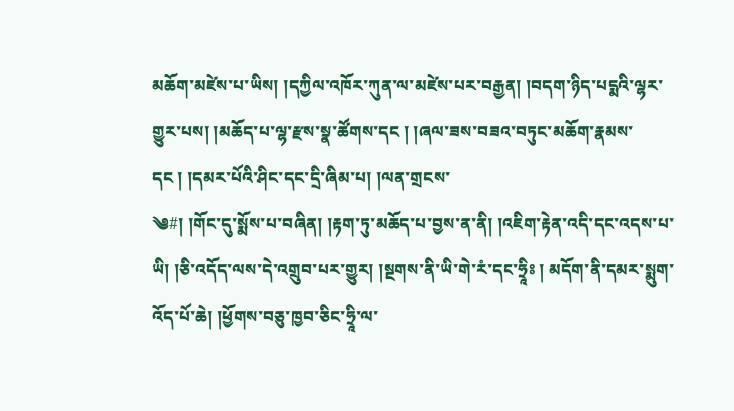མཆོག་མཛེས་པ་ཡིས། །དཀྱིལ་འཁོར་ཀུན་ལ་མཛེས་པར་བརྒྱན། །བདག་ཉིད་པདྨའི་ལྷར་གྱུར་པས། །མཆོད་པ་ལྷ་རྫས་སྣ་ཚོགས་དང ། །ཞལ་ཟས་བཟའ་བཏུང་མཆོག་རྣམས་དང ། །དམར་པོའི་ཤིང་དང་དྲི་ཞིམ་པ། །ལན་གྲངས་
༄#། །གོང་དུ་སྨོས་པ་བཞིན། །རྟག་ཏུ་མཆོད་པ་བྱས་ན་ནི། །འཇིག་རྟེན་འདི་དང་འདས་པ་ཡི། །ཅི་འདོད་ལས་དེ་འགྲུབ་པར་གྱུར། །སྔགས་ནི་ཡི་གེ་རཾ་དང་ཧྲཱིཿ ། མདོག་ནི་དམར་སྨུག་འོད་པོ་ཆེ། །ཕྱོགས་བཅུ་ཁྱབ་ཅིང་ཧྲཱི་ལ་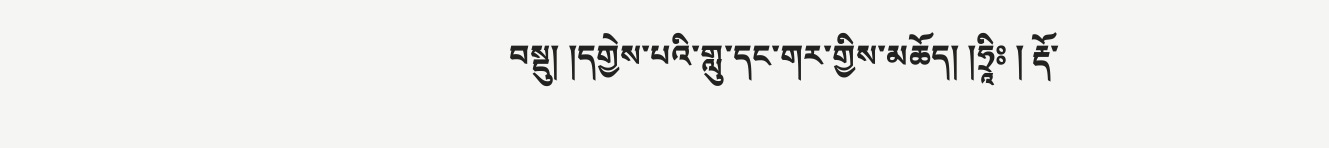བསྡུ། །དགྱེས་པའི་གླུ་དང་གར་གྱིས་མཆོད། །ཧྲཱིཿ ། རྡོ་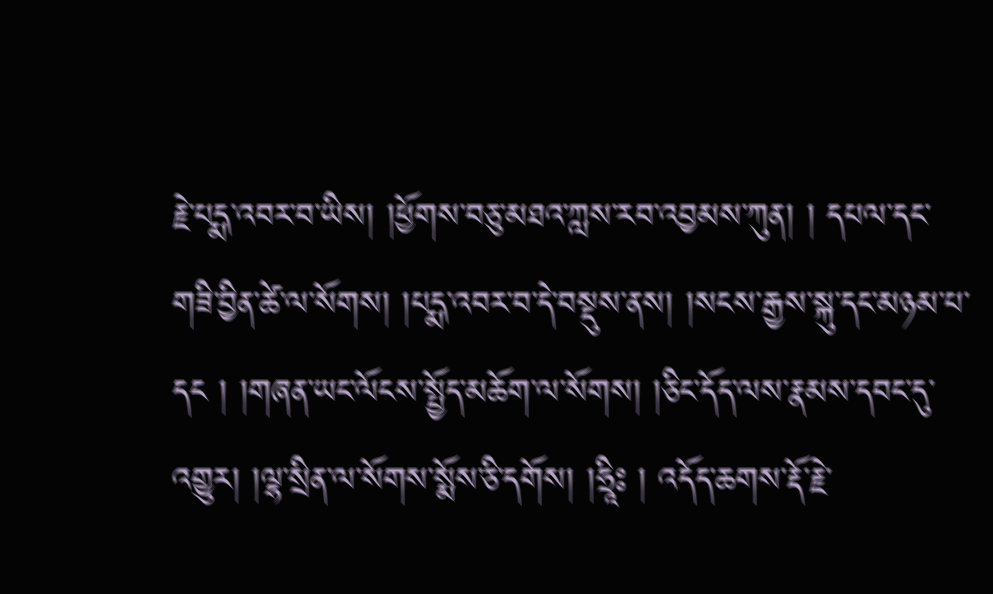རྗེ་པདྨ་འབར་བ་ཡིས། །ཕྱོགས་བཅུ་མཐའ་ཀླས་རབ་འབྱམས་ཀུན། ། དཔལ་དང་གཟི་བྱིན་ཚེ་ལ་སོགས། །པདྨ་འབར་བ་དེ་བསྡུས་ནས། །སངས་རྒྱས་སྐུ་དང་མཉམ་པ་དང ། །གཞན་ཡང་ལོངས་སྤྱོད་མཆོག་ལ་སོགས། །ཅིང་དོད་ལས་རྣམས་དབང་དུ་འགྱུར། །ལྷ་སྲིན་ལ་སོགས་སྨོས་ཅི་དགོས། །ཧྲཱིཿ ། འདོད་ཆགས་རྡོ་རྗེ་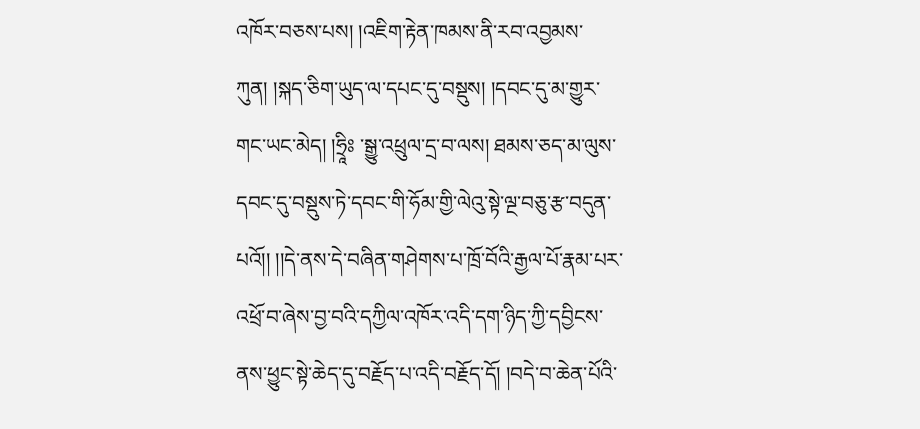འཁོར་བཅས་པས། །འཇིག་རྟེན་ཁམས་ནི་རབ་འབྱམས་ཀུན། །སྐད་ཅིག་ཡུད་ལ་དཔང་དུ་བསྡུས། །དབང་དུ་མ་གྱུར་གང་ཡང་མེད། །ཧྲཱིཿ ་སྒྱུ་འཕྲུལ་དྲ་བ་ལས། ཐམས་ཅད་མ་ལུས་དབང་དུ་བསྡུས་ཏེ་དབང་གི་ཧོམ་གྱི་ལེའུ་སྟེ་ལྔ་བཅུ་རྩ་བདུན་པའོ།། །།དེ་ནས་དེ་བཞིན་གཤེགས་པ་ཁྲོ་བོའི་རྒྱལ་པོ་རྣམ་པར་འཕྲོ་བ་ཞེས་བྱ་བའི་དཀྱིལ་འཁོར་འདི་དག་ཉིད་ཀྱི་དབྱིངས་ནས་ཕྱུང་སྟེ་ཆེད་དུ་བརྗོད་པ་འདི་བརྗོད་དོ། །བདེ་བ་ཆེན་པོའི་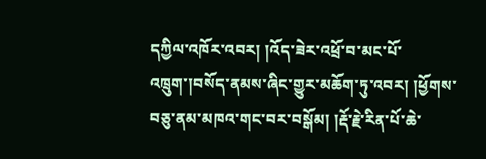དཀྱིལ་འཁོར་འབར། །འོད་ཟེར་འཕྲོ་བ་མང་པོ་འཁྲུག་།བསོད་ནམས་ཞིང་གྱུར་མཆོག་ཏུ་འབར། །ཕྱོགས་བཅུ་ནམ་མཁའ་གང་བར་བསྒོམ། །རྡོ་རྗེ་རིན་པོ་ཆེ་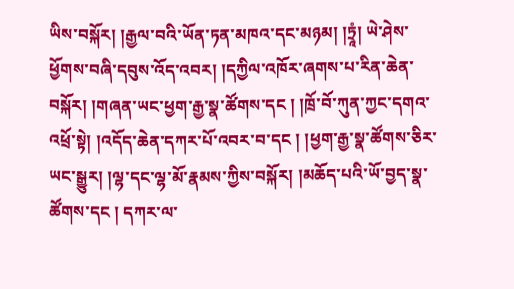ཡིས་བསྐོར། །རྒྱལ་བའི་ཡོན་ཏན་མཁའ་དང་མཉམ། །ཏྲཱཾ། ཡེ་ཤེས་
ཕྱོགས་བཞི་དབུས་འོད་འབར། །དཀྱིལ་འཁོར་ཞགས་པ་རིན་ཆེན་བསྐོར། །གཞན་ཡང་ཕྱག་རྒྱ་སྣ་ཚོགས་དང ། །ཁྲོ་བོ་ཀུན་ཀྱང་དགའ་འཕྲོ་སྟེ། །འདོད་ཆེན་དཀར་པོ་འབར་བ་དང ། །ཕྱག་རྒྱ་སྣ་ཚོགས་ཅིར་ཡང་སྒྱུར། །ལྷ་དང་ལྷ་མོ་རྣམས་ཀྱིས་བསྐོར། །མཆོད་པའི་ཡོ་བྱད་སྣ་ཚོགས་དང ། དཀར་ལ་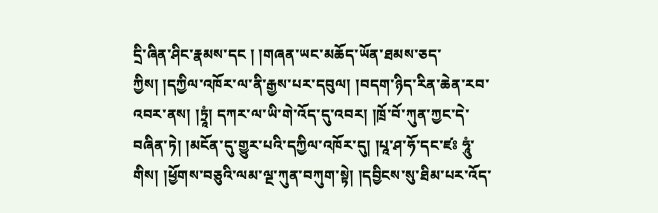དྲི་ཞིན་ཤིང་རྣམས་དང ། །གཞན་ཡང་མཆོད་ཡོན་ཐམས་ཅད་ཀྱིས། །དཀྱིལ་འཁོར་ལ་ནི་རྒྱས་པར་དབུལ། །བདག་ཉིད་རིན་ཆེན་རབ་འབར་ནས། །ཏྲཱཾ། དཀར་ལ་ཡི་གེ་འོད་དུ་འབར། །ཁྲོ་བོ་ཀུན་ཀྱང་དེ་བཞིན་ཏེ། །མངོན་དུ་གྱུར་པའི་དཀྱིལ་འཁོར་དུ། །པཱ་ཤ་ཧོ་དང་ཛཿ ཧཱུཾ་གིས། །ཕྱོགས་བཅུའི་ལམ་ལྔ་ཀུན་བཀུག་སྟེ། །དབྱིངས་སུ་ཐིམ་པར་འོད་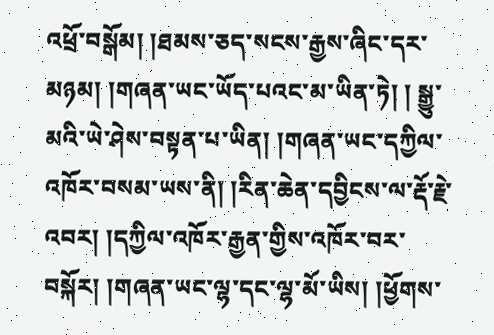འཕྲོ་བསྒོམ། །ཐམས་ཅད་སངས་རྒྱས་ཞིང་དར་མཉམ། །གཞན་ཡང་ཡོད་པའང་མ་ཡིན་ཏེ། ། སྒྱུ་མའི་ཡེ་ཤེས་བསྟན་པ་ཡིན། །གཞན་ཡང་དཀྱིལ་འཁོར་བསམ་ཡས་ནི། །རིན་ཆེན་དབྱིངས་ལ་རྡོ་རྗེ་འབར། །དཀྱིལ་འཁོར་རྒྱན་གྱིས་འཁོར་བར་བསྐོར། །གཞན་ཡང་ལྷ་དང་ལྷ་མོ་ཡིས། །ཕྱོགས་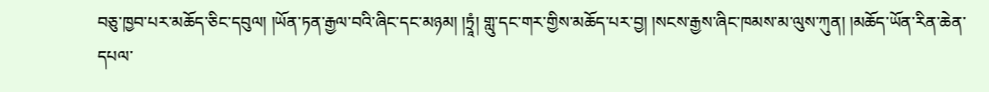བཅུ་ཁྱབ་པར་མཆོད་ཅིང་དབུལ། །ཡོན་ཏན་རྒྱལ་བའི་ཞིང་དང་མཉམ། །ཏྲཱཾ། གླུ་དང་གར་གྱིས་མཆོད་པར་བྱ། །སངས་རྒྱས་ཞིང་ཁམས་མ་ལུས་ཀུན། །མཆོད་ཡོན་རིན་ཆེན་དཔལ་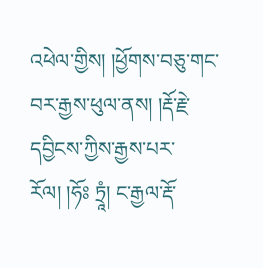འཕེལ་གྱིས། །ཕྱོགས་བཅུ་གང་བར་རྒྱས་ཕུལ་ནས། །རྡོ་རྗེ་དབྱིངས་ཀྱིས་རྒྱས་པར་རོལ། །ཧོཿ ཏྲཱཾ། ང་རྒྱལ་རྡོ་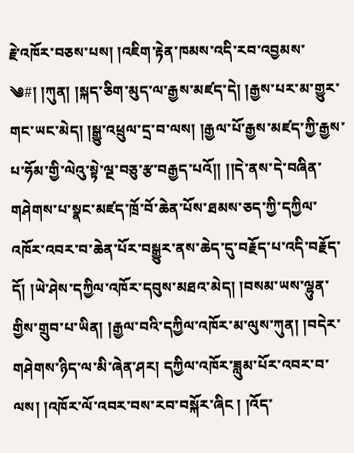རྗེ་འཁོར་བཅས་པས། །འཇིག་རྟེན་ཁམས་འདི་རབ་འབྱམས་
༄#། །ཀུན། །སྐད་ཅིག་མུད་ལ་རྒྱས་མཛད་དེ། །རྒྱས་པར་མ་གྱུར་གང་ཡང་མེད། །སྒྱུ་འཕྲུལ་དྲ་བ་ལས། །རྒྱལ་པོ་རྒྱས་མཛད་ཀྱི་རྒྱས་པ་ཧོམ་གྱི་ལེའུ་སྟེ་ལྔ་བཅུ་རྩ་བརྒྱད་པའོ།། །།དེ་ནས་དེ་བཞིན་གཤེགས་པ་སྣང་མཛད་ཁྲོ་བོ་ཆེན་པོས་ཐམས་ཅད་ཀྱི་དཀྱིལ་འཁོར་འབར་བ་ཆེན་པོར་བསྒྱུར་ནས་ཆེད་དུ་བརྗོད་པ་འདི་བརྗོད་དོ། །ཡེ་ཤེས་དཀྱིལ་འཁོར་དབུས་མཐའ་མེད། །བསམ་ཡས་ལྷུན་གྱིས་གྲུབ་པ་ཡིན། །རྒྱལ་བའི་དཀྱིལ་འཁོར་མ་ལུས་ཀུན། །བདེར་གཤེགས་ཉིད་ལ་མི་ཞེན་ཤར། དཀྱིལ་འཁོར་ཟླུམ་པོར་འབར་བ་ལས། །འཁོར་ལོ་འབར་བས་རབ་བསྐོར་ཞིང ། །འོད་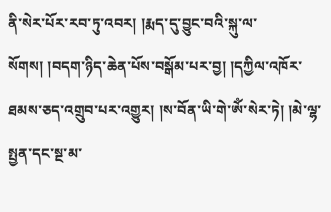ནི་སེར་པོར་རབ་ཏུ་འབར། །རྨད་དུ་བྱུང་བའི་སྐུ་ལ་སོགས། །བདག་ཉིད་ཆེན་པོས་བསྒོམ་པར་བྱ། །དཀྱིལ་འཁོར་ཐམས་ཅད་འགྲུབ་པར་འགྱུར། །ས་བོན་ཡི་གེ་ཨོཾ་སེར་ཏེ། །མེ་ལྷ་སྤྱན་དང་སྔ་མ་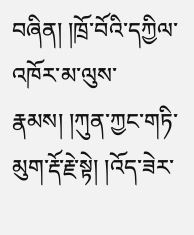བཞིན། །ཁྲོ་བོའི་དཀྱིལ་འཁོར་མ་ལུས་རྣམས། །ཀུན་ཀྱང་གཏི་མུག་རྡོ་རྗེ་སྟེ། །འོད་ཟེར་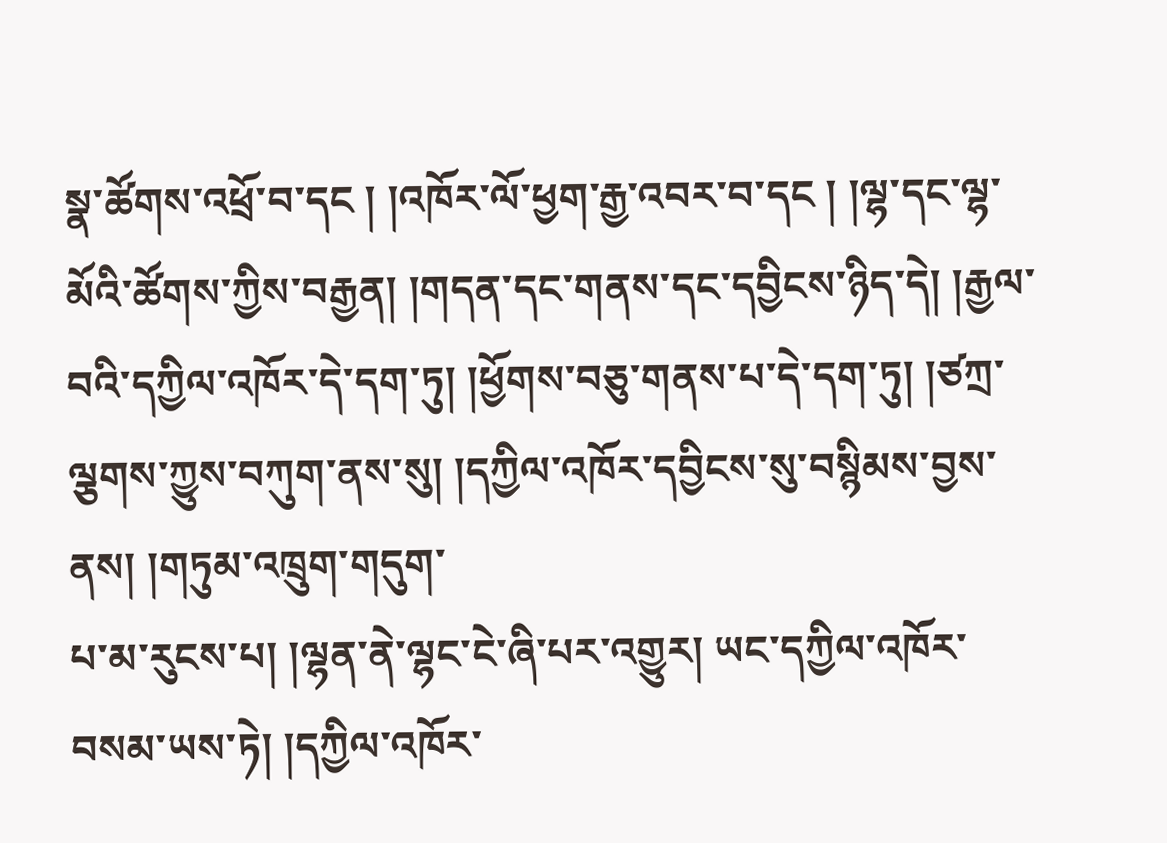སྣ་ཚོགས་འཕྲོ་བ་དང ། །འཁོར་ལོ་ཕྱག་རྒྱ་འབར་བ་དང ། །ལྷ་དང་ལྷ་མོའི་ཚོགས་ཀྱིས་བརྒྱན། །གདན་དང་གནས་དང་དབྱིངས་ཉིད་དེ། །རྒྱལ་བའི་དཀྱིལ་འཁོར་དེ་དག་ཏུ། །ཕྱོགས་བཅུ་གནས་པ་དེ་དག་ཏུ། །ཙཀྲ་ལྕགས་ཀྱུས་བཀུག་ནས་སུ། །དཀྱིལ་འཁོར་དབྱིངས་སུ་བསྙིམས་བྱས་ནས། །གཏུམ་འཁྲུག་གདུག་
པ་མ་རུངས་པ། །ལྷན་ནེ་ལྷང་ངེ་ཞི་པར་འགྱུར། ཡང་དཀྱིལ་འཁོར་བསམ་ཡས་ཏེ། །དཀྱིལ་འཁོར་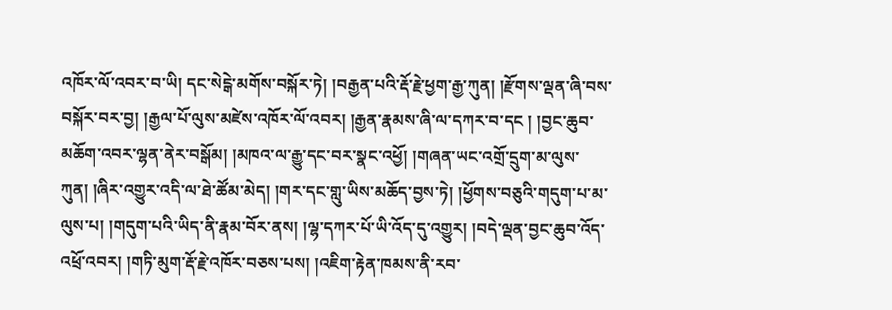འཁོར་ལོ་འབར་བ་ཡི། དང་སེངྒེ་མགོས་བསྐོར་ཏེ། །བརྒྱན་པའི་རྡོ་རྗེ་ཕྱག་རྒྱ་ཀུན། །རྫོགས་ལྡན་ཞི་བས་བསྐོར་བར་བྱ། །རྒྱལ་པོ་ལུས་མཛེས་འཁོར་ལོ་འབར། །རྒྱན་རྣམས་ཞི་ལ་དཀར་བ་དང ། །བྱང་ཆུབ་མཆོག་འབར་ལྷན་ནེར་བསྒོམ། །མཁའ་ལ་རྒྱུ་དང་བར་སྣང་འཕྱོ། །གཞན་ཡང་འགྲོ་དྲུག་མ་ལུས་ཀུན། །ཞིར་འགྱུར་འདི་ལ་ཐེ་ཚོམ་མེད། །གར་དང་གླུ་ཡིས་མཆོད་བྱས་ཏེ། །ཕྱོགས་བཅུའི་གདུག་པ་མ་ལུས་པ། །གདུག་པའི་ཡིད་ནི་རྣམ་བོར་ནས། །ལྷ་དཀར་པོ་ཡི་འོད་དུ་འགྱུར། །བདེ་ལྡན་བྱང་ཆུབ་འོད་འཕྲོ་འབར། །གཏི་མུག་རྡོ་རྗེ་འཁོར་བཅས་པས། །འཇིག་རྟེན་ཁམས་ནི་རབ་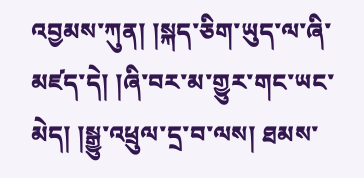འབྱམས་ཀུན། །སྐད་ཅིག་ཡུད་ལ་ཞི་མཛད་དེ། །ཞི་བར་མ་གྱུར་གང་ཡང་མེད། །སྒྱུ་འཕྲུལ་དྲ་བ་ལས། ཐམས་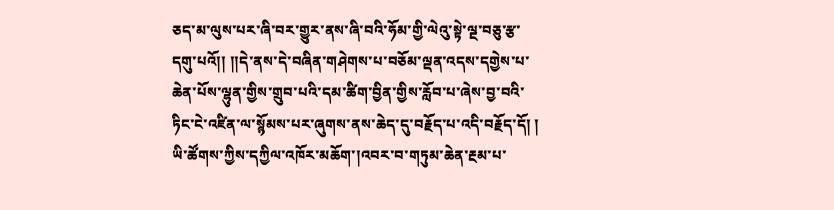ཅད་མ་ལུས་པར་ཞི་བར་གྱུར་ནས་ཞི་བའི་ཧོམ་གྱི་ལེའུ་སྟེ་ལྔ་བཅུ་རྩ་དགུ་པའོ།། །།དེ་ནས་དེ་བཞིན་གཤེགས་པ་བཅོམ་ལྡན་འདས་དགྱེས་པ་ཆེན་པོས་ལྷུན་གྱིས་གྲུབ་པའི་དམ་ཚིག་བྱིན་གྱིས་རློབ་པ་ཞེས་བྱ་བའི་ཏིང་ངེ་འཛིན་ལ་སྙོམས་པར་ཞུགས་ནས་ཆེད་དུ་བརྗོད་པ་འདི་བརྗོད་དོ། ། ཡི་ཚོགས་ཀྱིས་དཀྱིལ་འཁོར་མཆོག་།འབར་བ་གཏུམ་ཆེན་རྔམ་པ་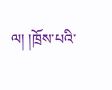ལ། །ཁྲོས་པའི་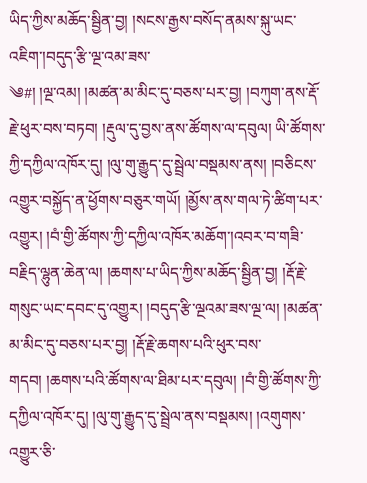ཡིད་ཀྱིས་མཆོད་སྦྱིན་བྱ། །སངས་རྒྱས་བསོད་ནམས་སྐུ་ཡང་འཇིག་།བདུད་རྩི་ལྔ་འམ་ཟས་
༄#། །ལྔ་འམ། །མཚན་མ་མིང་དུ་བཅས་པར་བྱ། །བཀུག་ནས་རྡོ་རྗེ་ཕུར་བས་བཏབ། །རྡུལ་དུ་བྱས་ནས་ཚོགས་ལ་དབུལ། ཡི་ཚོགས་ཀྱི་དཀྱིལ་འཁོར་དུ། །ལུ་གུ་རྒྱུད་དུ་སྦྲེལ་བསྡམས་ནས། །བཅིངས་འགྱུར་བསྐྱོད་ན་ཕྱོགས་བཅུར་གཡོ། །མྱོས་ནས་གལ་ཏེ་ཚིག་པར་འགྱུར། །བཾ་གྱི་ཚོགས་ཀྱི་དཀྱིལ་འཁོར་མཆོག་།འབར་བ་གཟི་བརྗིད་ལྷུན་ཆེན་ལ། །ཆགས་པ་ཡིད་ཀྱིས་མཆོད་སྦྱིན་བྱ། །རྡོ་རྗེ་གསུང་ཡང་དབང་དུ་འགྱུར། །བདུད་རྩི་ལྔའམ་ཟས་ལྔ་ལ། །མཚན་མ་མིང་དུ་བཅས་པར་བྱ། །རྡོ་རྗེ་ཆགས་པའི་ཕུར་བས་གདབ། །ཆགས་པའི་ཚོགས་ལ་ཐིམ་པར་དབུལ། །བཾ་གྱི་ཚོགས་ཀྱི་དཀྱིལ་འཁོར་དུ། །ལུ་གུ་རྒྱུད་དུ་སྦྲེལ་ནས་བསྡམས། །འགུགས་འགྱུར་ཅི་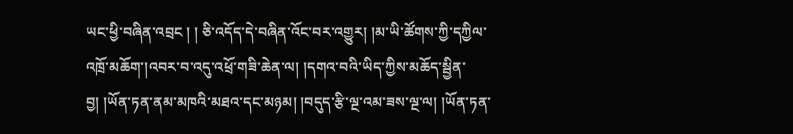ཡང་ཕྱི་བཞིན་འབྲང ། ། ཅི་འདོད་དེ་བཞིན་འོང་བར་འགྱུར། །མ་ཡི་ཚོགས་ཀྱི་དཀྱིལ་འཁྲོ་མཆོག་།འབར་བ་འདུ་འཕྲོ་གཟི་ཆེན་ལ། །དགའ་བའི་ཡིད་ཀྱིས་མཆོད་སྦྱིན་བྱ། །ཡོན་ཏན་ནམ་མཁའི་མཐའ་དང་མཉམ། །བདུད་རྩི་ལྔ་འམ་ཟས་ལྔ་ལ། །ཡོན་ཏན་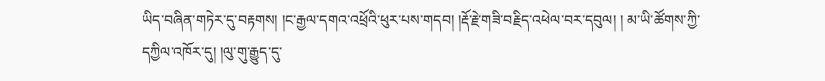ཡིད་བཞིན་གཏེར་དུ་བརྟགས། །ང་རྒྱལ་དགའ་འཕྲོའི་ཕུར་པས་གདབ། །རྡོ་རྗེ་གཟི་བརྗིད་འཕེལ་བར་དབུལ། ། མ་ཡི་ཚོགས་ཀྱི་དཀྱིལ་འཁོར་དུ། །ལུ་གུ་རྒྱུད་དུ་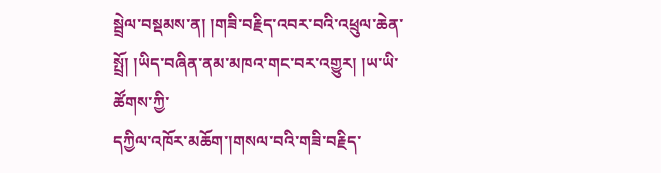སྦྲེལ་བསྡམས་ན། །གཟི་བརྗིད་འབར་བའི་འཕྲུལ་ཆེན་སྤྲོ། །ཡིད་བཞིན་ནམ་མཁའ་གང་བར་འགྱུར། །ཡ་ཡི་ཚོགས་ཀྱི་
དཀྱིལ་འཁོར་མཆོག་།གསལ་བའི་གཟི་བརྗིད་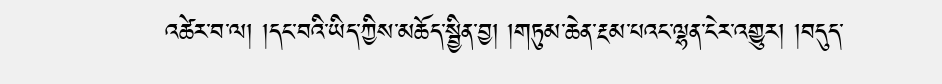འཚེར་བ་ལ། །དང་བའི་ཡིད་ཀྱིས་མཆོད་སྦྱིན་བྱ། །གཏུམ་ཆེན་རྔམ་པའང་ལྷན་ངེར་འགྱུར། །བདུད་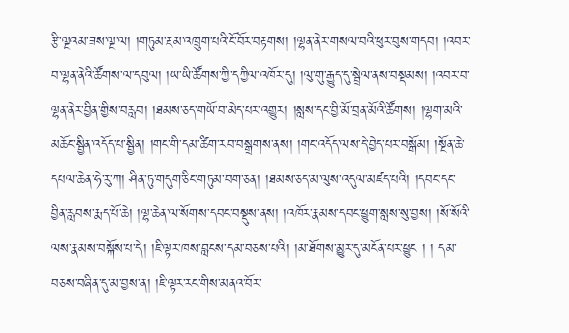རྩི་ལྔའམ་ཟས་ལྔ་ལ། །གཏུམ་རྔམ་འཁྲུག་པའི་ངོ་བོར་བརྟགས། །ལྷན་ནེར་གསལ་བའི་ཕུར་བུས་གདབ། །འབར་བ་ལྷན་ནེའི་ཚོགས་ལ་དབུལ། །ཡ་ཡི་ཚོགས་ཀྱི་དཀྱིལ་འཁོར་དུ། །ལུ་གུ་རྒྱུད་དུ་སྦྲེལ་ནས་བསྡམས། །འབར་བ་ལྷན་ནེར་བྱིན་གྱིས་བརླབ། །ཐམས་ཅད་གཡོ་བ་མེད་པར་འགྱུར། །སླས་དང་བྱི་མོ་བྲན་མོའི་ཚོགས། །ལྷག་མའི་མཆོང་སྦྱིན་འདོད་པ་སྦྱིན། །གང་གི་དམ་ཚིག་རབ་བསྒྲགས་ནས། །གང་འདོད་ལས་དེ་བྱེད་པར་བསྒོམ། །སྔོན་ཆེ་དཔལ་ཆེན་ཧེ་རུ་ཀ། ཤིན་ཏུ་གདུག་ཅིང་གཏུམ་བག་ཅན། །ཐམས་ཅད་མ་ལུས་འདུལ་མཛད་པའི། །དབང་དང་བྱིན་རླབས་རྨད་པོ་ཆེ། །ལྷ་ཆེན་ལ་སོགས་དབང་བསྡུས་ནས། །འཁོར་རྣམས་དབང་ཕྱུག་སླས་སུ་བྱས། །སོ་སོའི་ལས་རྣམས་བསྐོས་པ་དེ། །ཇི་ལྟར་ཁས་བླངས་དམ་བཅས་པའི། །མ་ཐོགས་མྱུར་དུ་མངོན་པར་ཕྱུང ། ། དམ་བཅས་བཞིན་དུ་མ་བྱས་ན། །ཇི་ལྟར་རང་གིས་མནའ་བོར་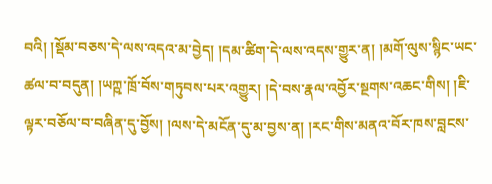བའི། །སྡོམ་བཅས་དེ་ལས་འདའ་མ་བྱེད། །དམ་ཚིག་དེ་ལས་འདས་གྱུར་ན། །མགོ་ལུས་སྙིང་ཡང་ཚལ་བ་བདུན། །ཡཀྵ་ཁྲོ་བོས་གཏུབས་པར་འགྱུར། །དེ་བས་རྣལ་འབྱོར་སྔགས་འཆང་གིས། །ཇི་ལྟར་བཅོལ་བ་བཞིན་དུ་བྱོས། །ལས་དེ་མངོན་དུ་མ་བྱས་ན། །རང་གིས་མནའ་བོར་ཁས་བླངས་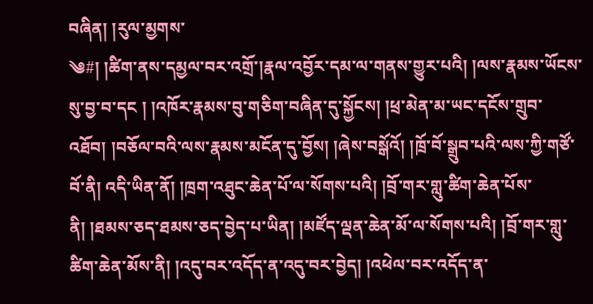བཞིན། །རུལ་མྱགས་
༄#། །ཚིག་ནས་དམྱལ་བར་འགྲོ་།རྣལ་འབྱོར་དམ་ལ་གནས་གྱུར་པའི། །ལས་རྣམས་ཡོངས་སུ་བྱ་བ་དང ། །འཁོར་རྣམས་བུ་གཅིག་བཞིན་དུ་སྐྱོངས། །ཕྲ་མེན་མ་ཡང་དངོས་གྲུབ་འཐོབ། །བཅོལ་བའི་ལས་རྣམས་མངོན་དུ་བྱོས། །ཞེས་བསྒོའོ། །ཁྲོ་བོ་སྒྲུབ་པའི་ལས་ཀྱི་གཙོ་བོ་ནི། འདི་ཡིན་ནོ། །ཁྲག་འཐུང་ཆེན་པོ་ལ་སོགས་པའི། །བྲོ་གར་གླུ་ཚིག་ཆེན་པོས་ནི། །ཐམས་ཅད་ཐམས་ཅད་བྱེད་པ་ཡིན། །མཛོད་ལྡན་ཆེན་མོ་ལ་སོགས་པའི། །བྲོ་གར་གླུ་ཚིག་ཆེན་མོས་ནི། །འདུ་བར་འདོད་ན་འདུ་བར་བྱེད། །འཕེལ་བར་འདོད་ན་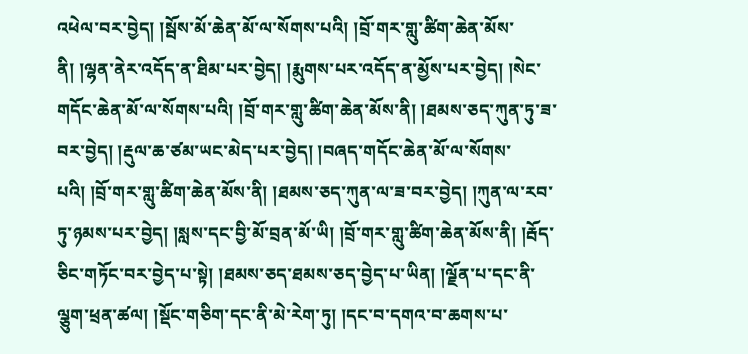འཕེལ་བར་བྱེད། །སྦོས་མོ་ཆེན་མོ་ལ་སོགས་པའི། །བྲོ་གར་གླུ་ཚིག་ཆེན་མོས་ནི། །ལྷན་ནེར་འདོད་ན་ཐིམ་པར་བྱེད། །རྨུགས་པར་འདོད་ན་མྱོས་པར་བྱེད། །སེང་གདོང་ཆེན་མོ་ལ་སོགས་པའི། །བྲོ་གར་གླུ་ཚིག་ཆེན་མོས་ནི། །ཐམས་ཅད་ཀུན་ཏུ་ཟ་བར་བྱེད། །རྡུལ་ཆ་ཙམ་ཡང་མེད་པར་བྱེད། །བཞད་གདོང་ཆེན་མོ་ལ་སོགས་པའི། །བྲོ་གར་གླུ་ཚིག་ཆེན་མོས་ནི། །ཐམས་ཅད་ཀུན་ལ་ཟ་བར་བྱེད། །ཀུན་ལ་རབ་ཏུ་ཉམས་པར་བྱེད། །སླས་དང་བྱི་མོ་བྲན་མོ་ཡི། །བྲོ་གར་གླུ་ཚིག་ཆེན་མོས་ནི། །རྦོད་ཅིང་གཏོང་བར་བྱེད་པ་སྟེ། །ཐམས་ཅད་ཐམས་ཅད་བྱེད་པ་ཡིན། །ལྗོན་པ་དང་ནི་ལྕུག་ཕྲན་ཚལ། །སྡོང་གཅིག་དང་ནི་མེ་རེག་ཏུ། །དང་བ་དགའ་བ་ཆགས་པ་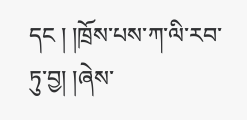དང ། །ཁྲོས་པས་ཀ་ལི་རབ་
ཏུ་བྱ། །ཞེས་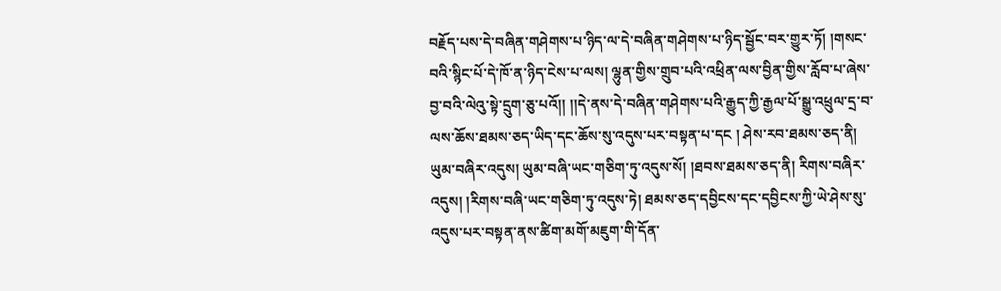བརྗོད་པས་དེ་བཞིན་གཤེགས་པ་ཉིད་ལ་དེ་བཞིན་གཤེགས་པ་ཉིད་སྦྱོང་བར་གྱུར་ཏོ། །གསང་བའི་སྙིང་པོ་དེ་ཁོ་ན་ཉིད་ངེས་པ་ལས། ལྷུན་གྱིས་གྲུབ་པའི་འཕྲིན་ལས་བྱིན་གྱིས་རློབ་པ་ཞེས་བྱ་བའི་ལེའུ་སྟེ་དྲུག་ཅུ་པའོ།། །།དེ་ནས་དེ་བཞིན་གཤེགས་པའི་རྒྱུད་ཀྱི་རྒྱལ་པོ་སྒྱུ་འཕྲུལ་དྲ་བ་ལས་ཆོས་ཐམས་ཅད་ཡིད་དང་ཆོས་སུ་འདུས་པར་བསྟན་པ་དང ། ཤེས་རབ་ཐམས་ཅད་ནི། ཡུམ་བཞིར་འདུས། ཡུམ་བཞི་ཡང་གཅིག་ཏུ་འདུས་སོ། །ཐབས་ཐམས་ཅད་ནི། རིགས་བཞིར་འདུས། །རིགས་བཞི་ཡང་གཅིག་ཏུ་འདུས་ཏེ། ཐམས་ཅད་དབྱིངས་དང་དབྱིངས་ཀྱི་ཡེ་ཤེས་སུ་འདུས་པར་བསྟན་ནས་ཚིག་མགོ་མཇུག་གི་དོན་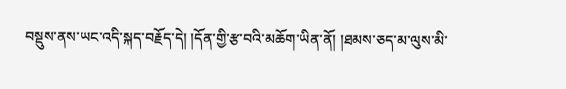བསྡུས་ནས་ཡང་འདི་སྐད་བརྗོད་དེ། །དོན་གྱི་རྩ་བའི་མཆོག་ཡིན་ནོ། །ཐམས་ཅད་མ་ལུས་མི་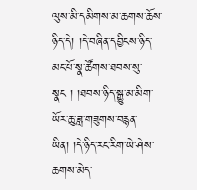ལུས་མི་དམིགས་མ་ཆགས་ཆོས་ཉིད་དེ། །དེ་བཞིན་དབྱིངས་ཉིད་མང་པོ་སྣ་ཚོགས་ཐབས་སུ་སྣང ། །ཐབས་ཉིད་སྒྱུ་མ་མིག་ཡོར་ཆུ་ཟླ་གཟུགས་བརྙན་ཡིན། །དེ་ཉིད་རང་རིག་ཡེ་ཤེས་ཆགས་མེད་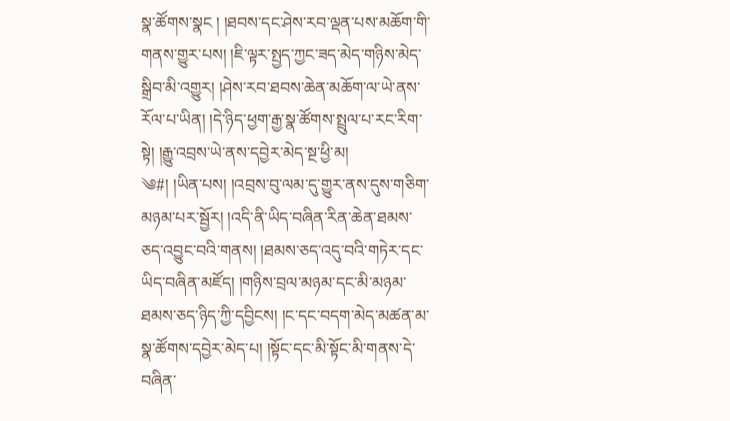སྣ་ཚོགས་སྣང ། །ཐབས་དང་ཤེས་རབ་ལྡན་པས་མཆོག་གི་གནས་གྱུར་པས། །ཇི་ལྟར་སྤྱད་ཀྱང་ཟད་མེད་གཉིས་མེད་སྒྲིབ་མི་འགྱུར། །ཤེས་རབ་ཐབས་ཆེན་མཆོག་ལ་ཡེ་ནས་རོལ་པ་ཡིན། །དེ་ཉིད་ཕྱག་རྒྱ་སྣ་ཚོགས་སྤྲུལ་པ་རང་རིག་སྟེ། །རྒྱུ་འབྲས་ཡེ་ནས་དབྱེར་མེད་སྔ་ཕྱི་མ།
༄#། །ཡིན་པས། །འབྲས་བུ་ལམ་དུ་གྱུར་ནས་དུས་གཅིག་མཉམ་པར་སྦྱོར། །འདི་ནི་ཡིད་བཞིན་རིན་ཆེན་ཐམས་ཅད་འབྱུང་བའི་གནས། །ཐམས་ཅད་འདུ་བའི་གཏེར་དང་ཡིད་བཞིན་མཛོད། །གཉིས་བྲལ་མཉམ་དང་མི་མཉམ་ཐམས་ཅད་ཉིད་ཀྱི་དབྱིངས། །ང་དང་བདག་མེད་མཚན་མ་སྣ་ཚོགས་དབྱེར་མེད་པ། །སྟོང་དང་མི་སྟོང་མི་གནས་དེ་བཞིན་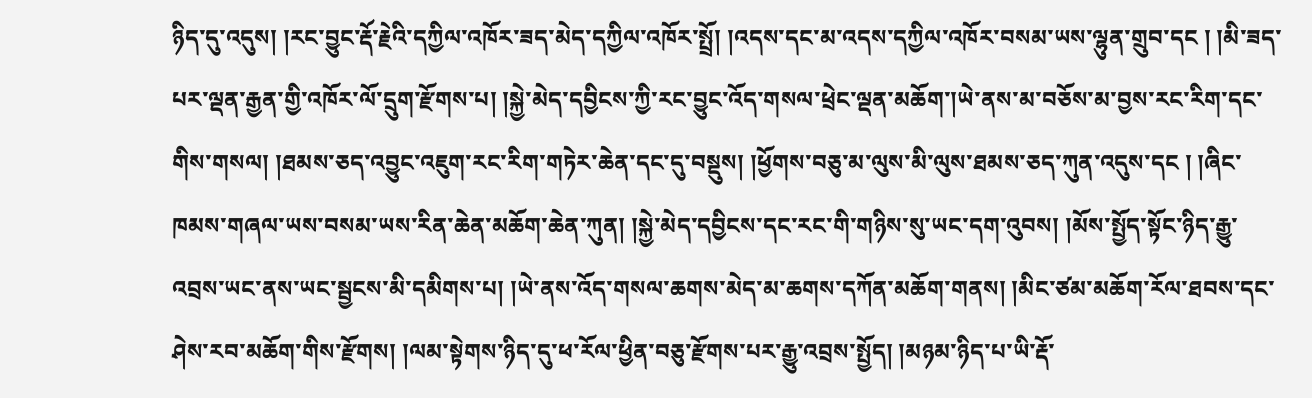ཉིད་དུ་འདུས། །རང་བྱུང་རྡོ་རྗེའི་དཀྱིལ་འཁོར་ཟད་མེད་དཀྱིལ་འཁོར་སྤྲོ། །འདས་དང་མ་འདས་དཀྱིལ་འཁོར་བསམ་ཡས་ལྷུན་གྲུབ་དང ། །མི་ཟད་པར་ལྡན་རྒྱན་གྱི་འཁོར་ལོ་དྲུག་རྫོགས་པ། །སྐྱེ་མེད་དབྱིངས་ཀྱི་རང་བྱུང་འོད་གསལ་ཕྲེང་ལྡན་མཆོག་།ཡེ་ནས་མ་བཅོས་མ་བྱས་རང་རིག་དང་གིས་གསལ། །ཐམས་ཅད་འབྱུང་འཇུག་རང་རིག་གཏེར་ཆེན་དང་དུ་བསྡུས། །ཕྱོགས་བཅུ་མ་ལུས་མི་ལུས་ཐམས་ཅད་ཀུན་འདུས་དང ། །ཞིང་ཁམས་གཞལ་ཡས་བསམ་ཡས་རིན་ཆེན་མཆོག་ཆེན་ཀུན། །སྐྱེ་མེད་དབྱིངས་དང་རང་གི་གཉིས་སུ་ཡང་དག་འུབས། །མོས་སྤྱོད་སྟོང་ཉིད་རྒྱུ་འབྲས་ཡང་ནས་ཡང་སྦྱངས་མི་དམིགས་པ། །ཡེ་ནས་འོད་གསལ་ཆགས་མེད་མ་ཆགས་དཀོན་མཆོག་གནས། །མིང་ཙམ་མཆོག་རོལ་ཐབས་དང་ཤེས་རབ་མཆོག་གིས་རྫོགས། །ལམ་སྟེགས་ཉིད་དུ་ཕ་རོལ་ཕྱིན་བཅུ་རྫོགས་པར་རྒྱུ་འབྲས་སྤྱོད། །མཉམ་ཉིད་པ་ཡི་རྡོ་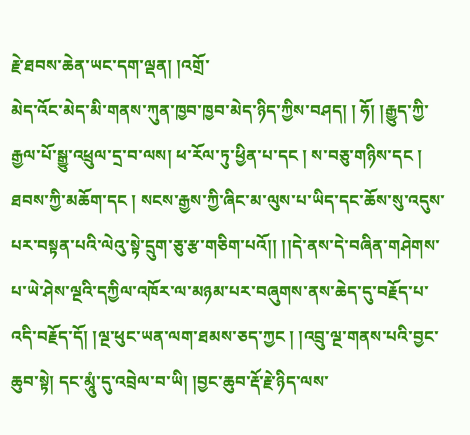རྗེ་ཐབས་ཆེན་ཡང་དག་ལྡན། །འགྲོ་
མེད་འོང་མེད་མི་གནས་ཀུན་ཁྱབ་ཁྱབ་མེད་ཉིད་ཀྱིས་བཤད། ། ཧོ། །རྒྱུད་ཀྱི་རྒྱལ་པོ་སྒྱུ་འཕྲུལ་དྲ་བ་ལས། ཕ་རོལ་ཏུ་ཕྱིན་པ་དང ། ས་བཅུ་གཉིས་དང ། ཐབས་ཀྱི་མཆོག་དང ། སངས་རྒྱས་ཀྱི་ཞིང་མ་ལུས་པ་ཡིད་དང་ཆོས་སུ་འདུས་པར་བསྟན་པའི་ལེའུ་སྟེ་དྲུག་ཅུ་རྩ་གཅིག་པའོ།། །།དེ་ནས་དེ་བཞིན་གཤེགས་པ་ཡེ་ཤེས་ལྔའི་དཀྱིལ་འཁོར་ལ་མཉམ་པར་བཞུགས་ནས་ཆེད་དུ་བརྗོད་པ་འདི་བརྗོད་དོ། །ལྔ་ཕུང་ཡན་ལག་ཐམས་ཅད་ཀྱང ། །འབྲུ་ལྔ་གནས་པའི་བྱང་ཆུབ་སྟེ། དང་མཱུཾ་དུ་འབྲེལ་བ་ཡི། །བྱང་ཆུབ་རྡོ་རྗེ་ཉིད་ལས་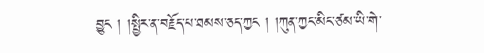བྱུང ། །སྤྱིར་ན་བརྗོད་པ་ཐམས་ཅད་ཀྱང ། །ཀུན་ཀྱང་མིང་ཙམ་ཡི་གེ་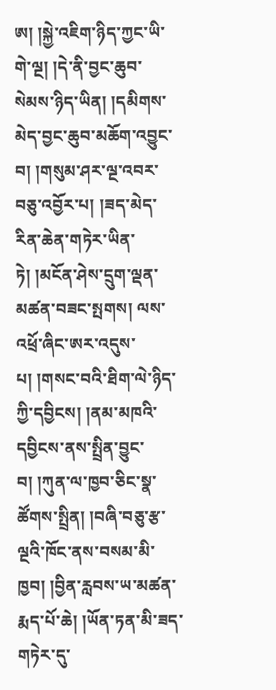ཨ། །སྐྱེ་འཇིག་ཉིད་ཀྱང་ཡི་གེ་ལྔ། །དེ་ནི་བྱང་ཆུབ་སེམས་ཉིད་ཡིན། །དམིགས་མེད་བྱང་ཆུབ་མཆོག་འབྱུང་བ། །གསུམ་ཤར་ལྔ་འབར་བཅུ་འབྱོར་པ། །ཟད་མེད་རིན་ཆེན་གཏེར་ཡིན་ཏེ། །མངོན་ཤེས་དྲུག་ལྡན་མཚན་བཟང་སྤགས། ལས་འཕྲོ་ཞིང་ཨར་འདུས་པ། །གསང་བའི་ཐིག་ལེ་ཉིད་ཀྱི་དབྱིངས། །ནམ་མཁའི་དབྱིངས་ནས་སྤྲིན་བྱུང་བ། །ཀུན་ལ་ཁྱབ་ཅིང་སྣ་ཚོགས་སྤྲིན། །བཞི་བཅུ་རྩ་ལྔའི་ཁོང་ནས་བསམ་མི་ཁྱབ། །བྱིན་རླབས་ཡ་མཚན་རྨད་པོ་ཆེ། །ཡོན་ཏན་མི་ཟད་གཏེར་དུ་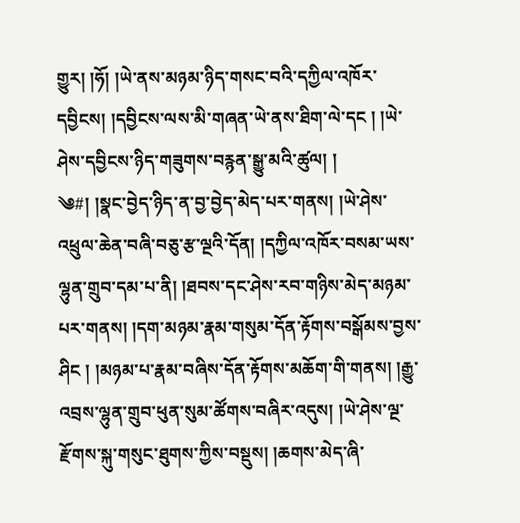གྱུར། །ཧོ། །ཡེ་ནས་མཉམ་ཉིད་གསང་བའི་དཀྱིལ་འཁོར་དབྱིངས། །དབྱིངས་ལས་མི་གཞན་ཡེ་ནས་ཐིག་ལེ་དང ། །ཡེ་ཤེས་དབྱིངས་ཉིད་གཟུགས་བརྙན་སྒྱུ་མའི་ཚུལ། །
༄#། །སྣང་བྱེད་ཉིད་ན་བྱ་བྱེད་མེད་པར་གནས། །ཡེ་ཤེས་འཕྲུལ་ཆེན་བཞི་བཅུ་རྩ་ལྔའི་དོན། །དཀྱིལ་འཁོར་བསམ་ཡས་ལྷུན་གྲུབ་དམ་པ་ནི། །ཐབས་དང་ཤེས་རབ་གཉིས་མེད་མཉམ་པར་གནས། །དག་མཉམ་རྣམ་གསུམ་དོན་རྟོགས་བསྒོམས་བྱས་ཤིང ། །མཉམ་པ་རྣམ་བཞིས་དོན་རྟོགས་མཆོག་གི་གནས། །རྒྱུ་འབྲས་ལྷུན་གྲུབ་ཕུན་སུམ་ཚོགས་བཞིར་འདུས། །ཡེ་ཤེས་ལྔ་རྫོགས་སྐུ་གསུང་ཐུགས་ཀྱིས་བསྡུས། །ཆགས་མེད་ཞི་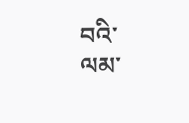བའི་ལམ་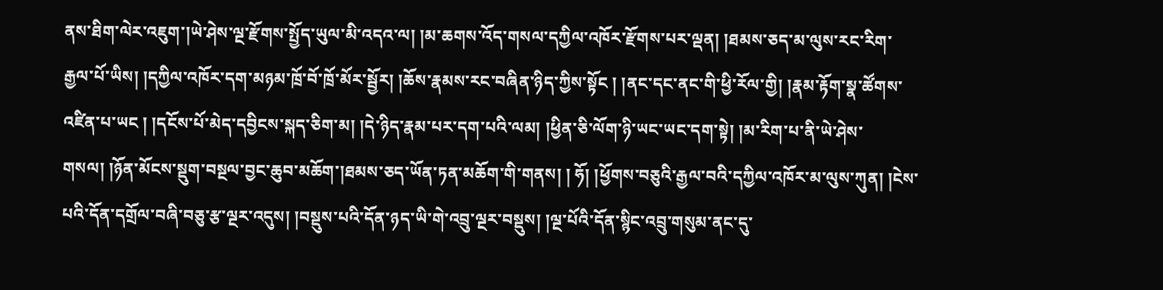ནས་ཐིག་ལེར་འཇུག་།ཡེ་ཤེས་ལྔ་རྫོགས་སྤྱོད་ཡུལ་མི་འདའ་ལ། །མ་ཆགས་འོད་གསལ་དཀྱིལ་འཁོར་རྫོགས་པར་ལྡན། །ཐམས་ཅད་མ་ལུས་རང་རིག་རྒྱལ་པོ་ཡིས། །དཀྱིལ་འཁོར་དག་མཉམ་ཁྲོ་བོ་ཁྲོ་མོར་སྦྱོར། །ཆོས་རྣམས་རང་བཞིན་ཉིད་ཀྱིས་སྟོང ། །ནང་དང་ནང་གི་ཕྱི་རོལ་གྱི། །རྣམ་རྟོག་སྣ་ཚོགས་འཛིན་པ་ཡང ། །དངོས་པོ་མེད་དབྱིངས་སྐད་ཅིག་མ། །དེ་ཉིད་རྣམ་པར་དག་པའི་ལམ། །ཕྱིན་ཅི་ལོག་ཉི་ཡང་ཡང་དག་སྟེ། །མ་རིག་པ་ནི་ཡེ་ཤེས་གསལ། །ཉོན་མོངས་སྡུག་བསྔལ་བྱང་ཆུབ་མཆོག་།ཐམས་ཅད་ཡོན་ཏན་མཆོག་གི་གནས། ། ཧོ། །ཕྱོགས་བཅུའི་རྒྱལ་བའི་དཀྱིལ་འཁོར་མ་ལུས་ཀུན། །ངེས་པའི་དོན་དགྲོལ་བཞི་བཅུ་རྩ་ལྔར་འདུས། །བསྡུས་པའི་དོན་ཉད་ཡི་གེ་འབྲུ་ལྔར་བསྡུས། །ལྔ་པོའི་དོན་སྙིང་འབྲུ་གསུམ་ནང་དུ་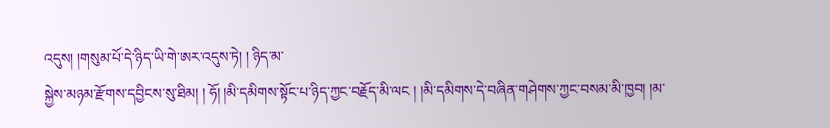འདུས། །གསུམ་པོ་དེ་ཉིད་ཡི་གེ་ཨར་འདུས་ཏེ། ། ཉིད་མ་
སྐྱེས་མཉམ་རྫོགས་དབྱིངས་སུ་ཐིམ། ། ཧོ། །མི་དམིགས་སྟོང་པ་ཉིད་ཀྱང་བརྗོད་མི་ལང ། །མི་དམིགས་དེ་བཞིན་གཤེགས་ཀྱང་བསམ་མི་ཁྱབ། །མ་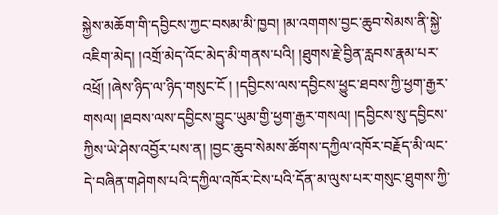སྐྱེས་མཆོག་གི་དབྱིངས་ཀྱང་བསམ་མི་ཁྱབ། །མ་འགགས་བྱང་ཆུབ་སེམས་ནི་སྐྱེ་འཇིག་མེད། །འགྲོ་མེད་འོང་མེད་མི་གནས་པའི། །ཐུགས་རྗེ་བྱིན་རླབས་རྣམ་པར་འཕྲོ། །ཞེས་ཉིད་ལ་ཉིད་གསུང་ངོ ། །དབྱིངས་ལས་དབྱིངས་ཕྱུང་ཐབས་ཀྱི་ཕྱག་རྒྱར་གསལ། །ཐབས་ལས་དབྱིངས་བྱུང་ཡུམ་གྱི་ཕྱག་རྒྱར་གསལ། །དབྱིངས་སུ་དབྱིངས་ཀྱིས་ཡེ་ཤེས་འབྱོར་པས་ན། །བྱང་ཆུབ་སེམས་ཚོགས་དཀྱིལ་འཁོར་བརྗོད་མི་ལང་དེ་བཞིན་གཤེགས་པའི་དཀྱིལ་འཁོར་ངེས་པའི་དོན་མ་ལུས་པར་གསུང་ཐུགས་ཀྱི་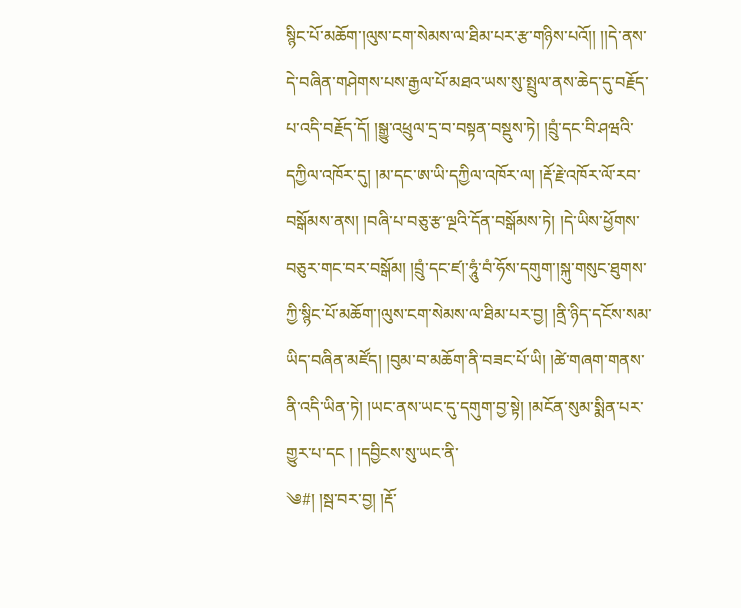སྙིང་པོ་མཆོག་།ལུས་ངག་སེམས་ལ་ཐིམ་པར་རྩ་གཉིས་པའོ།། །།དེ་ནས་དེ་བཞིན་གཤེགས་པས་རྒྱལ་པོ་མཐའ་ཡས་སུ་སྤྲུལ་ནས་ཆེད་དུ་བརྗོད་པ་འདི་བརྗོད་དོ། །སྒྱུ་འཕྲུལ་དྲ་བ་བསྟན་བསྡུས་ཏེ། །བྲུཾ་དང་བི་ཤཝའི་དཀྱིལ་འཁོར་དུ། །མ་དང་ཨ་ཡི་དཀྱིལ་འཁོར་ལ། །རྡོ་རྗེ་འཁོར་ལོ་རབ་བསྒོམས་ནས། །བཞི་པ་བཅུ་རྩ་ལྔའི་དོན་བསྒོམས་ཏེ། །དེ་ཡིས་ཕྱོགས་བཅུར་གང་བར་བསྒོམ། །བྲུཾ་དང་ཛ།་ཧཱུཾ་བཾ་ཧོས་དགུག་།སྐུ་གསུང་ཐུགས་ཀྱི་སྙིང་པོ་མཆོག་།ལུས་ངག་སེམས་ལ་ཐིམ་པར་བྱ། །ནྲི་ཉིད་དངོས་སམ་ཡིད་བཞིན་མཛོད། །བུམ་བ་མཆོག་ནི་བཟང་པོ་ཡི། །ཚེ་གཞག་གནས་ནི་འདི་ཡིན་ཏེ། །ཡང་ནས་ཡང་དུ་དགུག་བྱ་སྟེ། །མངོན་སུམ་སྨིན་པར་གྱུར་པ་དང ། །དབྱིངས་སུ་ཡང་ནི་
༄#། །སྦ་བར་བྱ། །རྡོ་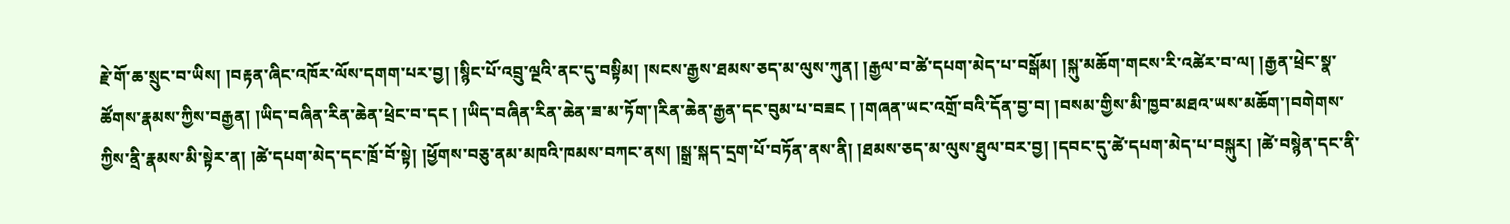རྗེ་གོ་ཆ་སྲུང་བ་ཡིས། །བརྟན་ཞིང་འཁོར་ལོས་དགག་པར་བྱ། །སྙིང་པོ་འབྲུ་ལྔའི་ནང་དུ་བསྟིམ། །སངས་རྒྱས་ཐམས་ཅད་མ་ལུས་ཀུན། །རྒྱལ་བ་ཚེ་དཔག་མེད་པ་བསྒོམ། །སྐུ་མཆོག་གངས་རི་འཚེར་བ་ལ། །རྒྱན་ཕྲེང་སྣ་ཚོགས་རྣམས་ཀྱིས་བརྒྱན། །ཡིད་བཞིན་རིན་ཆེན་ཕྲེང་བ་དང ། །ཡིད་བཞིན་རིན་ཆེན་ཟ་མ་ཏོག་།རིན་ཆེན་རྒྱན་དང་བུམ་པ་བཟང ། །གཞན་ཡང་འགྲོ་བའི་དོན་བྱ་བ། །བསམ་གྱིས་མི་ཁྱབ་མཐའ་ཡས་མཆོག་།བགེགས་ཀྱིས་ནྲི་རྣམས་མི་སྟེར་ན། །ཚེ་དཔག་མེད་དང་ཁྲོ་བོ་སྟེ། །ཕྱོགས་བཅུ་ནམ་མཁའི་ཁམས་བཀང་ནས། །སྒྲ་སྐད་དྲག་པོ་བཏོན་ནས་ནི། །ཐམས་ཅད་མ་ལུས་ཐུལ་བར་བྱ། །དབང་དུ་ཚེ་དཔག་མེད་པ་བསྐུར། །ཚེ་བསྙེན་དང་ནི་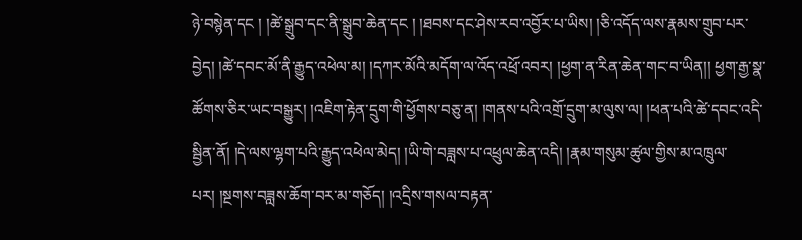ཉེ་བསྙེན་དང ། །ཚེ་སྒྲུབ་དང་ནི་སྒྲུབ་ཆེན་དང ། །ཐབས་དང་ཤེས་རབ་འབྱོར་པ་ཡིས། །ཅི་འདོད་ལས་རྣམས་གྲུབ་པར་བྱེད། །ཚེ་དབང་མོ་ནི་རྒྱུད་འཕེལ་མ། །དཀར་མོའི་མདོག་ལ་འོད་འཕྲོ་འབར། །ཕྱག་ན་རིན་ཆེན་གང་བ་ཡིན།། ཕྱག་རྒྱ་སྣ་ཚོགས་ཅིར་ཡང་བསྒྱུར། །འཇིག་རྟེན་དྲུག་གི་ཕྱོགས་བཅུ་ན། །གནས་པའི་འགྲོ་དྲུག་མ་ལུས་ལ། །ཕན་པའི་ཚེ་དབང་འདི་སྦྱིན་ནོ། །དེ་ལས་ལྷག་པའི་རྒྱུད་འཕེལ་མེད། །ཡི་གེ་བཟླས་པ་འཕྲུལ་ཆེན་འདི། །རྣམ་གསུམ་ཚུལ་གྱིས་མ་འཁྲུལ་པར། །སྔགས་བཟླས་ཆོག་བར་མ་གཅོད། །འདྲིས་གསལ་བརྟན་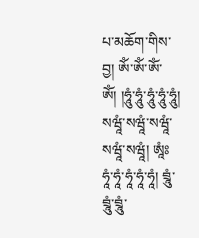པ་མཆོག་གིས་བྱ། ཨོཾ་ཨོཾ་ཨོཾ་ཨོཾ། །ཧཱུཾ་ཧཱུཾ་ཧཱུཾ་ཧཱུཾ་ཧཱུཾ།
སཝཱཾ་སཝཱཾ་སཝཱཾ་སཝཱཾ་སཝཱཾ། ཨཱཾཿ ཧཱཾ་ཧཱཾ་ཧཱཾ་ཧཱཾ་ཧཱཾ། བྲཱུཾ་བྲཱུཾ་བྲཱུཾ་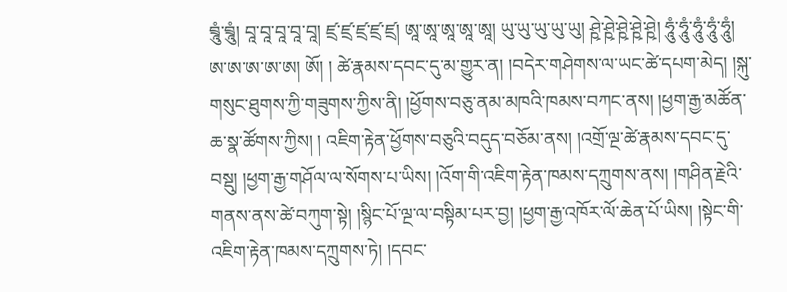བྲཱུཾ་བྲཱུཾ། བཱ་བཱ་བཱ་བཱ་བཱ། ཛྲ་ཛྲ་ཛྲ་ཛྲ་ཛྲ། ཨཱ་ཨཱ་ཨཱ་ཨཱ་ཨཱ། ཡུ་ཡུ་ཡུ་ཡུ་ཡུ། ཤྵེ་ཤྵེ་ཤྵེ་ཤྵེ་ཤྵེ། ཧཱུཾ་ཧཱུཾ་ཧཱུཾ་ཧཱུཾ་ཧཱུཾ། ཨ་ཨ་ཨ་ཨ་ཨ། ཨོ། ། ཚེ་རྣམས་དབང་དུ་མ་གྱུར་ན། །བདེར་གཤེགས་ལ་ཡང་ཚེ་དཔག་མེད། །སྐུ་གསུང་ཐུགས་ཀྱི་གཟུགས་ཀྱིས་ནི། །ཕྱོགས་བཅུ་ནམ་མཁའི་ཁམས་བཀང་ནས། །ཕྱག་རྒྱ་མཚོན་ཆ་སྣ་ཚོགས་ཀྱིས། ། འཇིག་རྟེན་ཕྱོགས་བཅུའི་བདུད་བཅོམ་ནས། །འགྲོ་ལྔ་ཚེ་རྣམས་དབང་དུ་བསྡུ། །ཕྱག་རྒྱ་གཤོལ་ལ་སོགས་པ་ཡིས། །འོག་གི་འཇིག་རྟེན་ཁམས་དཀྲུགས་ནས། །གཤིན་རྗེའི་གནས་ནས་ཚེ་བཀུག་སྟེ། །སྙིང་པོ་ལྔ་ལ་བསྟིམ་པར་བྱ། །ཕྱག་རྒྱ་འཁོར་ལོ་ཆེན་པོ་ཡིས། །སྟེང་གི་འཇིག་རྟེན་ཁམས་དཀྲུགས་ཏེ། །དབང་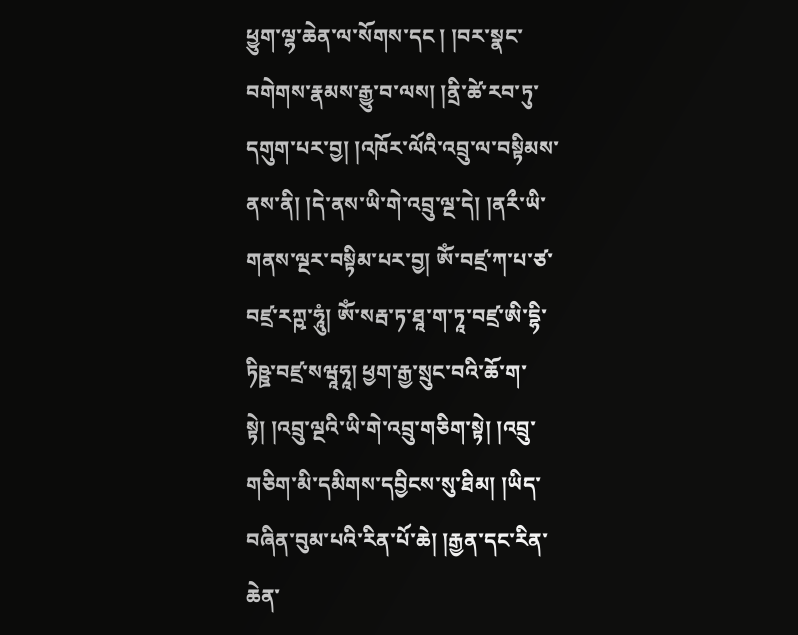ཕྱུག་ལྷ་ཆེན་ལ་སོགས་དང ། །བར་སྣང་བགེགས་རྣམས་རྒྱུ་བ་ལས། །ནྲི་ཚེ་རབ་ཏུ་དགུག་པར་བྱ། །འཁོར་ལོའི་འབྲུ་ལ་བསྟིམས་ནས་ནི། །དེ་ནས་ཡི་གེ་འབྲུ་ལྔ་དེ། །ནརྀ་ཡི་གནས་ལྔར་བསྟིམ་པར་བྱ། ཨོཾ་བཛྲ་ཀ་པ་ཙ་བཛྲ་རཀྵ་ཧཱུཾ། ཨོཾ་སརྦ་ཏ་ཐཱ་ག་ཏཱ་བཛྲ་ཨི་དྷི་ཏིཥྛ་བཛྲ་སཝཱཧཱ། ཕྱག་རྒྱ་སྲུང་བའི་ཆོ་ག་སྟེ། །འབྲུ་ལྔའི་ཡི་གེ་འབྲུ་གཅིག་སྟེ། །འབྲུ་གཅིག་མི་དམིགས་དབྱིངས་སུ་ཐིམ། །ཡིད་བཞིན་བུམ་པའི་རིན་པོ་ཆེ། །རྒྱན་དང་རིན་ཆེན་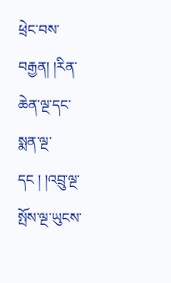ཕྲེང་བས་བརྒྱན། །རིན་ཆེན་ལྔ་དང་སྨན་ལྔ་དང ། །འབྲུ་ལྔ་སྤོས་ལྔ་ཡུངས་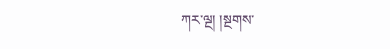ཀར་ལྔ། །སྔགས་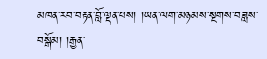མཁན་རབ་བརྟན་བློ་ལྡན་པས། །ཡན་ལག་མཉམས་སྔགས་བཟླས་བསྒོམ། །རྒྱན་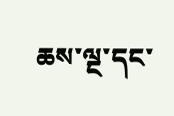ཆས་ལྔ་དང་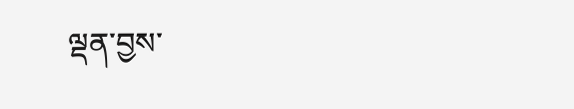ལྡན་བྱས་